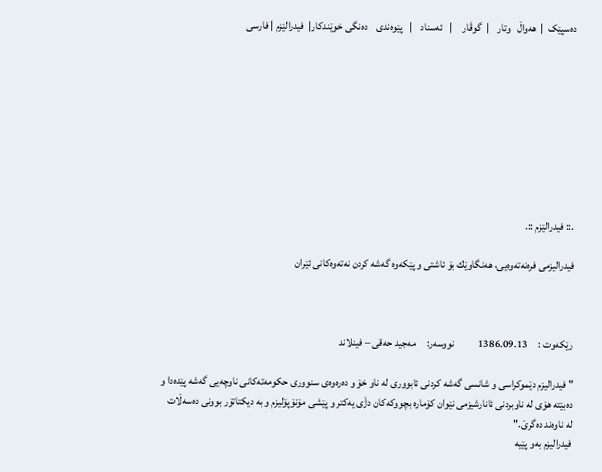ده‌سپێک  |  هه‌واڵ   وتار    |  گوڤار     |   ئه‌سناد    |   پێوه‌ندی    ده‌نگی خوێندكار|  فیدرالێزم | فارسی









.:: فیدرالێزم ::.

فیدرالیزمی فره‌‌نه‌‌ته‌‌وه‌‌یی، هه‌‌نگاوێك بۆ ئاشتی و پێكه‌‌وه‌‌ گه‌‌شه‌‌ كردن نه‌‌ته‌‌وه‌‌كانی ئێران



رێكه‌وت :     1386.09.13           نووسه‌ر:     مه‌‌جید حه‌‌قی – فینلاند

" فیدرالیزم دێموكراسی و شانسی گه‌‌شه‌‌ كردنی ئابووری له‌‌ ناو خۆ و ده‌‌ره‌‌وه‌‌ی سنووری حكومه‌‌ته‌‌كانی ناوچه‌‌یی گه‌‌شه‌‌ پێده‌‌دا و ده‌‌بێته‌‌ هۆی له‌‌ ناوبردنی ئانارشیزمی نێوان كۆماره‌‌ بچووكه‌‌كان دژَی یه‌‌كتر و پێشی مۆنۆپۆلیزم و به‌‌ دیكتاتۆر بوونی ده‌‌سه‌ڵات له‌‌ ناوه‌‌ند ده‌‌گرێ."
فیدرالیزم به‌‌و پێیه‌‌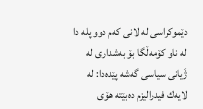دێموكراسی له‌ لانی كه‌‌م دوو پله‌‌ دا له‌‌ ناو كۆمه‌‌ڵگا بۆ به‌‌شداری له‌‌ ژَیانی سیاسی گه‌‌شه‌‌ پێده‌‌دا: له‌‌ لایه‌‌ك فیدرالیزم ده‌‌بێته‌‌ هۆی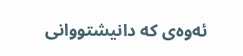ئه‌‌وه‌‌ی كه‌‌ دانیشتووانی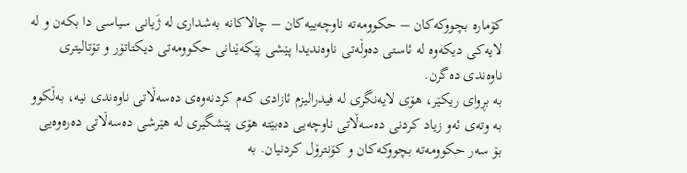كۆماره‌‌ بچووكه‌‌كان – حكوومه‌‌ته‌‌ ناوچه‌‌ییه‌‌كان – چالاكانه‌‌ به‌‌شداری له‌‌ ژَیانی سیاسی دا بكه‌‌ن و له‌‌ لایه‌‌كی دیكه‌‌وه‌‌ له‌‌ ئاستی ده‌‌وڵه‌‌تی ناوه‌‌ندیدا پێشی پێكه‌ێنانی حكوومه‌‌تی دیكتاتۆر و تۆتالیتری ناوه‌‌ندی ده‌‌گرن.
به‌‌ بڕوای ریكێر، هۆی لایه‌‌نگری له‌‌ فیدرالیزم ئازادی كه‌‌م كردنه‌‌وه‌‌ی ده‌‌سه‌ڵاتی ناوه‌‌ندی نیه‌‌، به‌‌ڵكوو به‌‌ وته‌‌ی ئه‌‌و زیاد كردنی ده‌‌سه‌ڵاتی ناوچه‌‌یی ده‌‌بێته‌‌ هۆی پێشگیری له‌ هێرشی ده‌‌سه‌ڵاتی ده‌‌ره‌‌وه‌‌یی بۆ سه‌‌ر حكوومه‌‌ته‌‌ بچووكه‌‌كان و كۆنترۆل كردنیان. به‌‌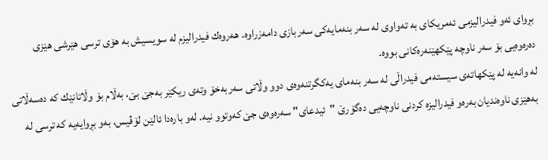بڕوای ئه‌‌و فیدرالیزمی ئه‌‌مریكای به‌‌ ته‌‌واوی له‌‌ سه‌‌ر بنه‌‌مایه‌‌كی سه‌‌ربازی دامه‌‌زراوه‌‌. هه‌‌روه‌‌ك فیدرالیزم له‌‌ سویسیش به‌‌ هۆی ترسی هێرشی هێزی ده‌‌ره‌‌وه‌‌یی بۆ سه‌‌ر ناوچه‌‌ پێكهێنه‌‌ره‌كانی بووه‌‌.
له‌‌ وانه‌‌یه‌‌ له‌‌ پێكهاته‌‌ی سیسته‌‌می فیدراڵی له‌‌ سه‌‌ر بنه‌‌مای یه‌‌كگرتنه‌‌وه‌‌ی دوو وڵاتی سه‌‌ربه‌‌خۆ وته‌‌ی ریكێر به‌‌جێ بێ، به‌ڵام بۆ وڵاتانێك كه‌‌ ده‌‌سه‌ڵاتی به‌هێزی ناوه‌‌ندیان به‌‌ره‌‌و فیدرالیزه‌‌ كردنی ناوچه‌‌یی ده‌‌گۆرێ "ئیدعای" سه‌‌ره‌‌وه‌‌ی جێ كه‌‌وتوو نیه‌‌. له‌‌و باره‌‌دا ئالێن لۆڤیس، به‌‌و بڕوایه‌‌یه‌‌ كه‌‌ ترسی له‌‌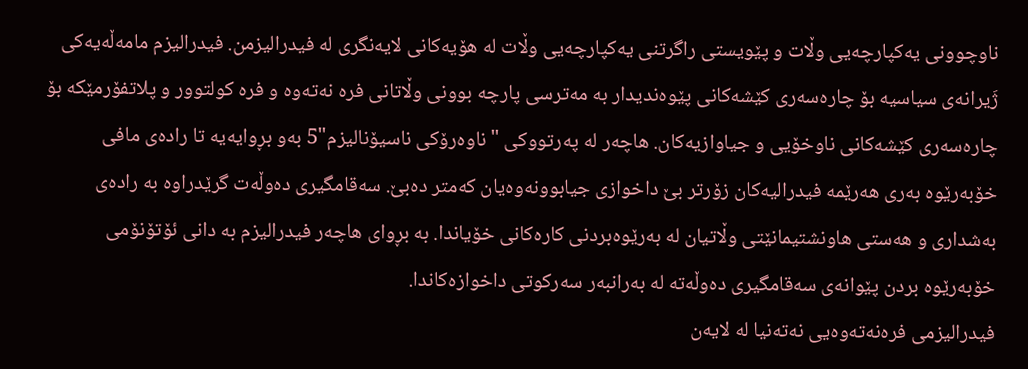ناوچوونی یه‌‌كپارچه‌‌یی وڵات و پێویستی راگرتنی یه‌‌كپارچه‌‌یی وڵات له‌‌ هۆیه‌‌كانی لایه‌‌نگری له‌‌ فیدرالیزمن. فیدرالیزم مامه‌‌ڵه‌‌یه‌‌كی ژَیرانه‌‌‌ی سیاسیه‌‌ بۆ چاره‌‌سه‌‌ری كێشه‌‌كانی پێوه‌‌ندیدار به‌‌ مه‌‌ترسی پارچه‌‌ بوونی وڵاتانی فره‌‌ نه‌‌ته‌‌وه‌‌ و فره‌‌ كولتوور و پلاتفۆرمێكه‌‌ بۆ چاره‌‌سه‌‌ری كێشه‌‌كانی ناوخۆیی و جیاوازیه‌‌كان. هاچه‌‌ر له‌‌ په‌‌رتووكی "ناوه‌‌رۆكی ناسیۆنالیزم"5 به‌‌و بڕوایه‌‌یه‌‌ تا راده‌‌ی مافی خۆبه‌‌رێوه‌‌ به‌‌ری هه‌‌رێمه‌‌ فیدرالیه‌‌كان زۆرتر بێ داخوازی جیابوونه‌‌وه‌‌یان كه‌‌متر ده‌‌بێ. سه‌‌قامگیری ده‌‌وڵه‌‌ت گرێدراوه‌‌ به‌‌ راده‌‌ی به‌‌شداری و هه‌‌ستی هاونشتیمانێتی وڵاتیان له‌‌ به‌‌رێوه‌‌بردنی كاره‌‌كانی خۆیاندا. به‌‌ بڕوای هاچه‌‌ر فیدرالیزم به‌‌ دانی ئۆتۆنۆمی خۆبه‌‌رێوه‌‌ بردن پێوانه‌‌ی سه‌‌قامگیری ده‌‌وڵه‌‌ته‌‌ له‌‌ به‌‌رانبه‌‌ر سه‌‌ركوتی داخوازه‌‌كاندا.
فیدرالیزمی فره‌‌نه‌‌ته‌‌وه‌‌یی نه‌‌ته‌‌نیا له‌‌ لایه‌‌ن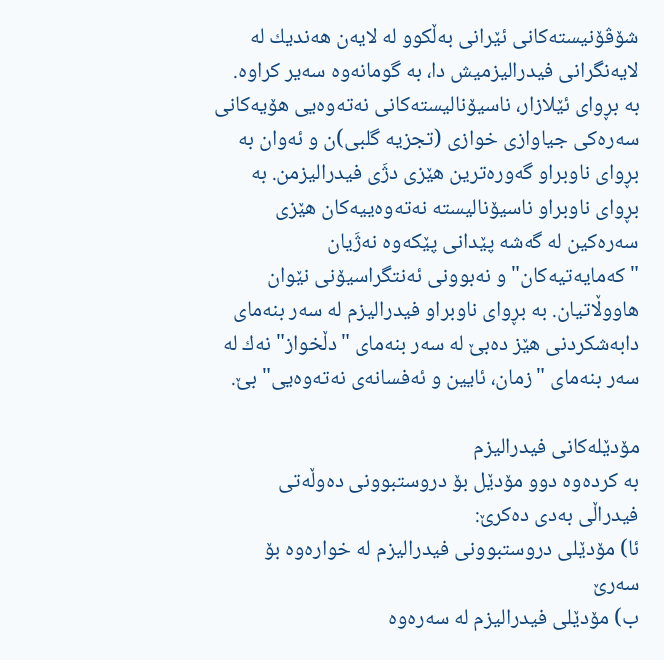شۆڤۆنیسته‌‌كانی ئێرانی به‌‌ڵكوو له‌‌ لایه‌‌ن هه‌‌ندیك له‌‌ لایه‌‌نگرانی فیدرالیزمیش دا، به‌‌ گومانه‌‌وه‌‌ سه‌‌یر كراوه‌‌. به‌‌ بڕوای ئێلازار، ناسیۆنالیسته‌‌كانی نه‌‌ته‌‌وه‌‌یی هۆیه‌‌كانی سه‌‌ره‌‌كی جیاوازی خوازی (تجزیه‌‌ گلبی‌)ن و ئه‌‌وان به‌‌ بڕوای ناوبراو گه‌‌وره‌‌ترین هێزی دژَی فیدرالیزمن. به‌‌ بڕوای ناوبراو ناسیۆنالیسته‌‌ نه‌‌ته‌‌وه‌‌ییه‌‌كان هێزی سه‌‌ره‌‌كین له‌‌ گه‌‌شه‌‌ پێدانی پێكه‌‌وه‌‌ نه‌‌ژَیان "كه‌‌مایه‌‌تیه‌‌كان" و نه‌‌بوونی ئه‌‌نتگراسیۆنی نێوان هاووڵاتیان. به‌‌ بڕوای ناوبراو فیدرالیزم له‌‌ سه‌‌ر بنه‌‌مای دابه‌‌شكردنی هێز ده‌‌بێ له‌‌ سه‌‌ر بنه‌‌مای "دڵخواز" نه‌‌ك له‌‌ سه‌‌ر بنه‌‌مای "زمان، ئایین و ئه‌‌فسانه‌‌ی نه‌‌ته‌‌وه‌‌یی" بێ.

مۆدێله‌‌كانی فیدرالیزم
به‌‌ كرده‌‌وه‌‌ دوو مۆدێل بۆ دروستبوونی ده‌‌وڵه‌‌تی فیدراڵی به‌‌دی ده‌‌كرێ:
ئا) مۆدێلی دروستبوونی فیدرالیزم له‌‌ خواره‌‌وه‌‌ بۆ سه‌‌رێ
ب) مۆدێلی فیدرالیزم له‌‌ سه‌‌ره‌‌وه‌‌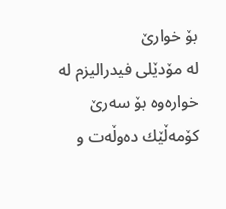بۆ خوارێ
له‌‌ مۆدێلی فیدرالیزم له‌‌ خواره‌‌وه‌‌ بۆ سه‌‌رێ كۆمه‌‌ڵێك ده‌‌وڵه‌‌ت و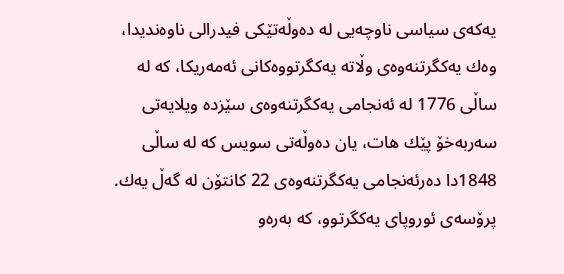یه‌‌كه‌‌ی سیاسی ناوچه‌‌یی له‌‌ ده‌‌وڵه‌‌تێكی فیدرالی ناوه‌‌ندیدا، وه‌‌ك یه‌‌كگرتنه‌‌وه‌‌ی وڵاته‌‌ یه‌‌كگرتووه‌‌كانی ئه‌‌مه‌‌ریكا، كه‌‌ له‌‌ ساڵی 1776 له‌‌ ئه‌‌نجامی یه‌‌كگرتنه‌‌وه‌‌ی سێزده‌‌ ویلایه‌‌تی سه‌‌ربه‌‌خۆ پێك هات، یان ده‌‌وڵه‌‌تی سویس كه‌‌ له‌‌ ساڵی 1848دا ده‌‌رئه‌‌نجامی یه‌‌كگرتنه‌‌وه‌‌ی 22 كانتۆن له‌‌ گه‌‌ڵ یه‌‌ك. پرۆسه‌‌ی ئوروپای یه‌‌كگرتوو، كه‌‌ به‌‌ره‌‌و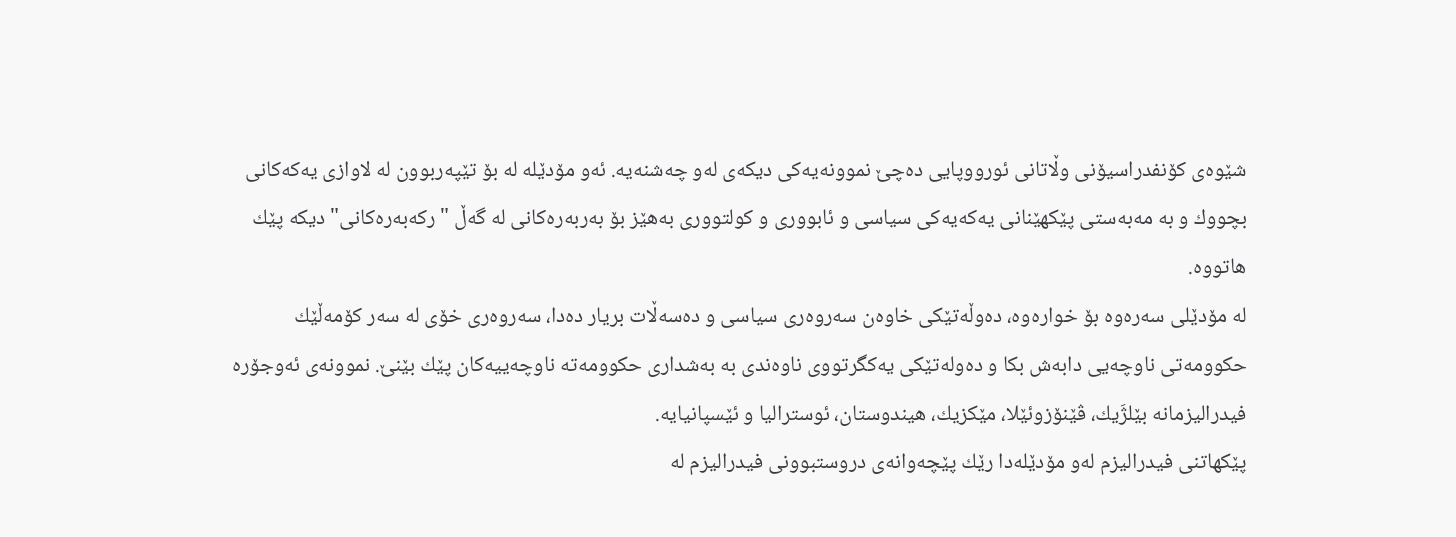شێوه‌‌ی كۆنفدراسیۆنی وڵاتانی ئورووپایی ده‌‌چێ نموونه‌‌یه‌‌كی دیكه‌‌ی له‌‌و چه‌‌شنه‌‌یه‌‌. ئه‌‌و مۆدێله‌‌ له‌‌ بۆ تێپه‌‌ربوون له‌‌ لاوازی یه‌‌كه‌‌كانی بچووك و به‌‌ مه‌‌به‌‌ستی پێكهێنانی یه‌‌كه‌‌یه‌‌كی سیاسی و ئابووری و كولتووری به‌هێز بۆ به‌‌ربه‌‌ره‌‌كانی له‌‌ گه‌‌ڵ "ركه‌‌به‌‌ره‌‌كانی" دیكه‌‌ پێك هاتووه‌‌.
له‌‌ مۆدێلی سه‌‌ره‌‌وه‌‌ بۆ خواره‌‌وه‌‌، ده‌‌وڵه‌‌تێكی خاوه‌‌ن سه‌‌روه‌‌ری سیاسی و ده‌‌سه‌ڵات بریار ده‌‌دا، سه‌‌روه‌‌ری خۆی له‌‌ سه‌‌ر كۆمه‌‌ڵێك حكوومه‌‌تی ناوچه‌‌یی دابه‌‌ش بكا و ده‌‌وله‌‌تێكی یه‌‌كگرتووی ناوه‌‌ندی به‌‌ به‌‌شداری حكوومه‌‌ته‌‌ ناوچه‌‌ییه‌‌كان پێك بێنێ. نموونه‌‌ی ئه‌‌وجۆره‌‌ فیدرالیزمانه‌‌ بێلژَیك، ڤێنۆزوئێلا، مێكزیك، هیندوستان، ئوسترالیا و ئێسپانیایه‌‌.
پێكهاتنی فیدرالیزم له‌‌و مۆدێله‌‌دا رێك پێچه‌‌وانه‌‌ی دروستبوونی فیدرالیزم له‌‌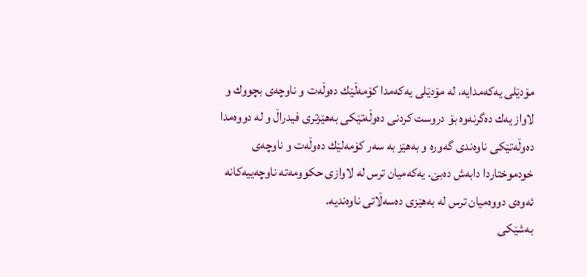مۆدێلی یه‌‌كه‌‌مدایه‌‌، له‌‌ مۆدێلی یه‌‌كه‌‌مدا كۆمه‌‌ڵێك ده‌‌وڵه‌‌ت و ناوچه‌‌ی بچووك و لاواز یه‌‌ك ده‌‌گرنه‌‌وه‌‌ بۆ دروست كردنی ده‌‌وڵه‌‌تێكی به‌هێزتری فیدراڵ و له‌‌ دووه‌‌مدا ده‌‌وڵه‌‌تێكی ناوه‌‌ندی گه‌‌وره‌‌ و به‌هێز به‌‌ سه‌‌ر كۆمه‌‌لێك ده‌‌وڵه‌‌ت و ناوچه‌‌ی خودموختاردا دابه‌‌ش ده‌‌بێ. یه‌‌كه‌‌میان ترس له‌‌ لاوازی حكوومه‌‌ته‌‌ ناوچه‌‌ییه‌‌كانه‌‌ ئه‌‌وه‌‌ی دووه‌‌میان ترس له‌‌ به‌هێزی ده‌‌سه‌ڵاتی ناوه‌‌ندیه‌‌.
به‌‌شێكی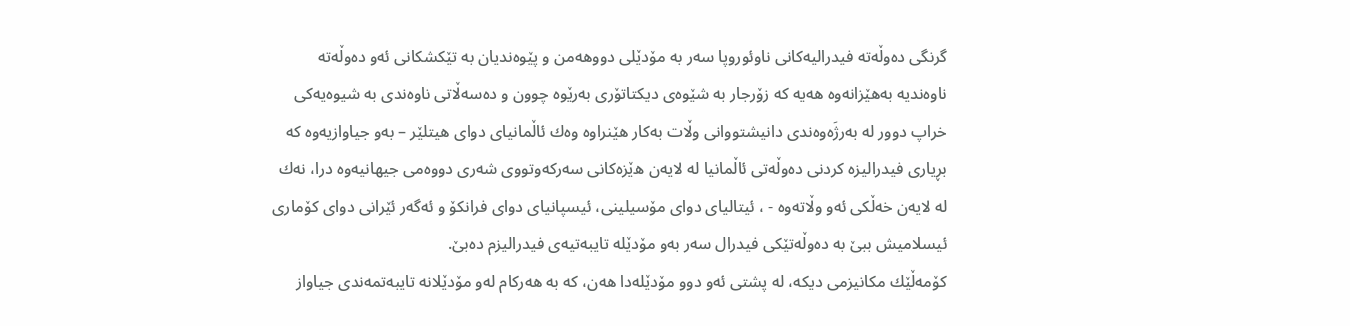گرنگی ده‌‌وڵه‌‌ته‌‌ فیدرالیه‌‌كانی ناوئوروپا سه‌‌ر به‌‌ مۆدێلی دووهه‌‌من و پێوه‌‌ندیان به‌‌ تێكشكانی ئه‌‌و ده‌‌وڵه‌‌ته‌‌ ناوه‌‌ندیه‌‌ به‌هێزانه‌‌وه‌‌ هه‌‌یه‌‌ كه‌‌ زۆرجار به‌‌ شێوه‌‌ی دیكتاتۆری به‌‌رێوه‌‌ چوون و ده‌‌سه‌ڵاتی ناوه‌‌ندی به‌‌ شیوه‌‌یه‌‌كی خراپ دوور له‌‌ به‌‌رژَه‌‌وه‌‌ندی دانیشتووانی وڵات به‌‌كار هێنراوه‌‌ وه‌‌ك ئاڵمانیای دوای هیتلێر – به‌‌و جیاوازیه‌‌وه‌‌ كه‌‌ بڕیاری فیدرالیزه‌‌ كردنی ده‌‌وڵه‌‌تی ئاڵمانیا له‌‌ لایه‌‌ن ه‌ێزه‌‌كانی سه‌‌ركه‌‌وتووی شه‌‌ری دووه‌‌می جیهانیه‌‌وه‌‌ درا، نه‌‌ك له‌‌ لایه‌‌ن خه‌‌ڵكی ئه‌‌و وڵاته‌‌وه‌‌ - ، ئیتالیای دوای مۆسیلینی، ئیسپانیای دوای فرانكۆ و ئه‌‌گه‌‌ر ئێرانی دوای كۆماری ئیسلامیش ببێ به‌‌ ده‌‌وڵه‌‌تێكی فیدرال سه‌‌ر به‌‌و مۆدێله‌‌ تایبه‌‌تیه‌‌ی فیدرالیزم ده‌‌بێ.
كۆمه‌‌ڵێك مكانیزمی دیكه‌‌، له‌‌ پشتی ئه‌‌و دوو مۆدێله‌‌دا هه‌‌ن، كه‌‌ به‌‌ هه‌ركام له‌‌و مۆدێلانه‌‌ تایبه‌‌تمه‌‌ندی جیاواز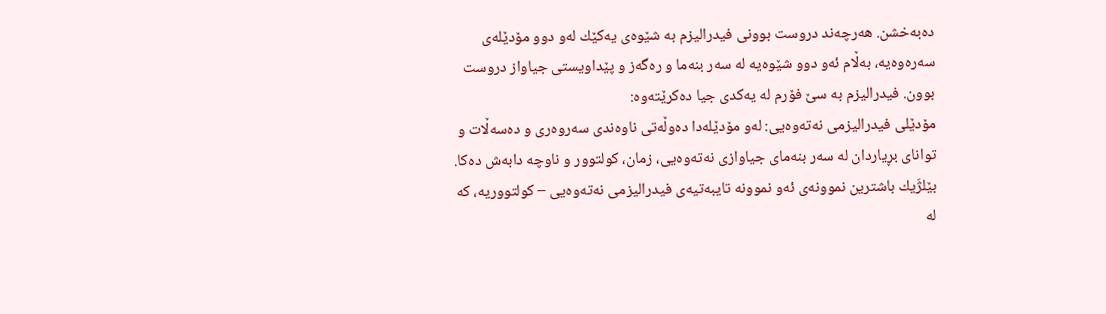ده‌‌به‌‌خشن. هه‌‌رچه‌‌ند دروست بوونی فیدرالیزم به‌‌ شێوه‌‌ی یه‌‌كێك له‌‌و دوو مۆدێله‌‌ی سه‌‌ره‌‌وه‌‌یه‌‌، به‌ڵام ئه‌‌و دوو شێوه‌‌یه‌‌ له‌‌ سه‌‌ر بنه‌‌ما و ره‌‌گه‌‌ز و پێداویستی جیاواز دروست بوون. فیدرالیزم به‌‌ سێ فۆرم له‌‌ یه‌‌كدی جیا ده‌‌كرێته‌‌وه‌‌:
مۆدێلی فیدرالیزمی نه‌‌ته‌‌وه‌‌‌یی: له‌‌و مۆدێله‌‌دا ده‌‌وڵه‌‌تی ناوه‌‌ندی سه‌‌روه‌‌ری و ده‌‌سه‌ڵات و توانای بڕیاردان له‌‌ سه‌‌ر بنه‌‌مای جیاوازی نه‌‌ته‌‌وه‌‌یی، زمان، كولتوور و ناوچه‌‌ دابه‌‌ش ده‌‌كا. بێلژَیك باشترین نموونه‌‌ی ئه‌‌و نموونه‌‌ تایبه‌‌تیه‌‌ی فیدرالیزمی نه‌‌ته‌‌وه‌‌یی – كولتووریه‌‌، كه‌‌ له‌‌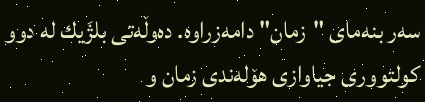سه‌‌ر بنه‌‌مای "زمان" دامه‌‌زراوه‌‌. ده‌‌وڵه‌‌تی بلژَیك له‌‌ دوو كولتووری جیاوازی هۆله‌‌ندی زمان و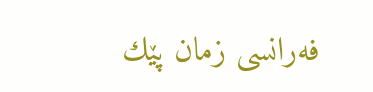فه‌‌رانسی زمان پێك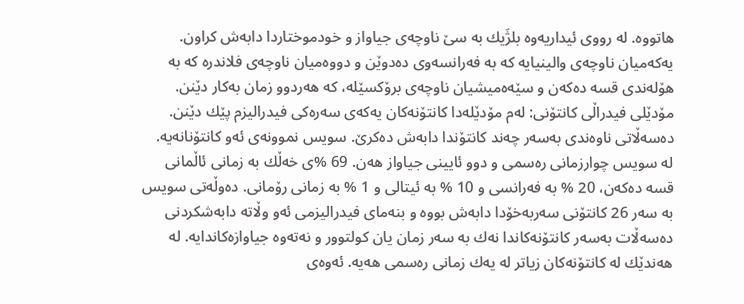هاتووه‌. له‌‌ رووی ئیداریه‌‌وه‌‌ بلژَیك به‌‌ سێ ناوچه‌‌ی جیاواز و خودموختاردا دابه‌‌ش كراون. یه‌‌كه‌‌میان ناوچه‌‌ی والینیایه‌‌ كه‌‌ به‌‌ فه‌‌رانسه‌‌وی ده‌‌دوێن و دووه‌‌میان ناوچه‌‌ی فلاندره‌‌ كه‌‌ به‌‌ هۆله‌‌ندی قسه‌‌ ده‌‌كه‌‌ن و سێه‌ه‌میشیان ناوچه‌‌ی برۆكسێله‌‌، كه‌ هه‌‌ردوو زمان به‌‌كار دێنن.
مۆدێلی فیدراڵی كانتۆنی: له‌‌م مۆدێله‌‌دا كانتۆنه‌‌كان یه‌‌كه‌‌ی سه‌‌ره‌‌كی فیدرالیزم پێك دێنن. ده‌‌سه‌ڵاتی ناوه‌‌ندی به‌‌سه‌‌ر چه‌‌ند كانتۆندا دابه‌‌ش ده‌‌كرێ. سویس نموونه‌‌ی ئه‌‌و كانتۆنانه‌‌یه‌‌. له‌‌ سویس چوارزمانی ره‌‌سمی و دوو ئایینی جیاواز هه‌‌ن. 69 %ی خه‌‌ڵك به‌‌ زمانی ئاڵمانی قسه‌‌ ده‌‌كه‌‌ن، 20 % به‌‌ فه‌‌رانسی و 10 % به‌‌ ئیتالی و 1 % به‌‌ زمانی رۆمانی. ده‌‌وڵه‌‌تی سویس به‌‌ سه‌‌ر 26 كانتۆنی سه‌‌ربه‌‌خۆدا دابه‌‌ش بووه‌‌ و بنه‌‌مای فیدرالیزمی ئه‌‌و وڵاته‌‌ دابه‌‌شكردنی ده‌‌سه‌ڵات به‌‌سه‌‌ر كانتۆنه‌‌كاندا نه‌‌ك به‌‌ سه‌‌ر زمان یان كولتوور و نه‌‌ته‌‌وه‌‌ جیاوازه‌‌كاندایه‌‌. له‌‌ هه‌‌ندێك له‌‌ كانتۆنه‌‌كان زیاتر له‌‌ یه‌‌ك زمانی ره‌‌سمی هه‌‌یه‌‌. ئه‌‌وه‌‌ی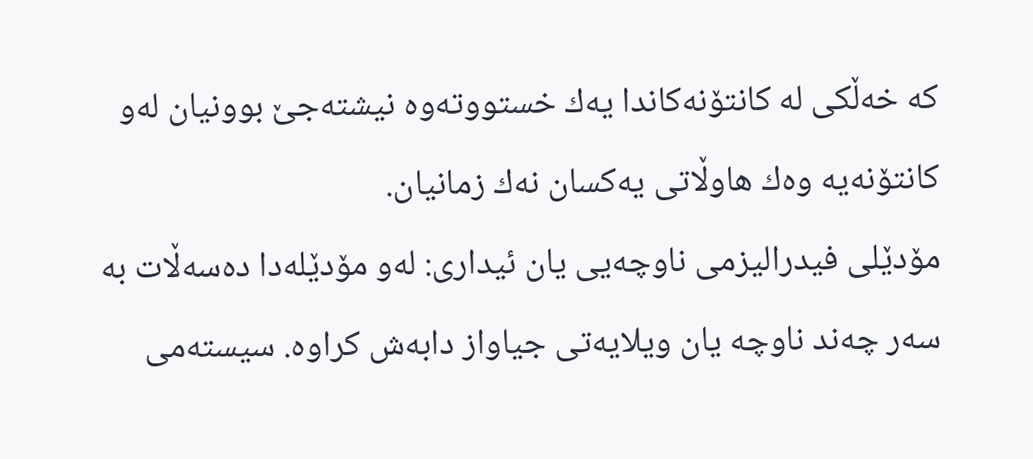كه‌‌ خه‌‌ڵكی له‌‌ كانتۆنه‌‌كاندا یه‌‌ك خستووته‌‌وه‌‌ نیشته‌‌جێ بوونیان له‌‌و كانتۆنه‌‌یه‌‌ وه‌‌ك هاوڵاتی یه‌‌كسان نه‌‌ك زمانیان.
مۆدێلی فیدرالیزمی ناوچه‌‌یی یان ئیداری: له‌‌و مۆدێله‌‌دا ده‌‌سه‌ڵات به‌‌ سه‌‌ر چه‌‌ند ناوچه‌‌ یان ویلایه‌‌تی جیاواز دابه‌‌ش كراوه‌‌. سیسته‌‌می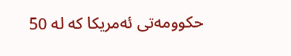حكوومه‌‌تی ئه‌‌مریكا كه‌‌ له‌‌ 50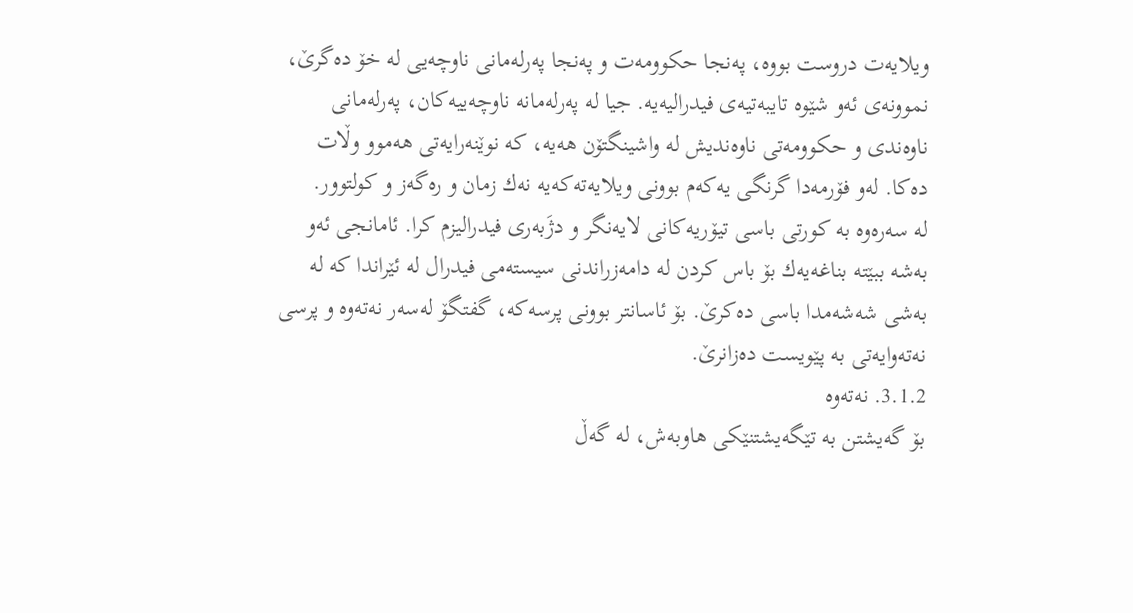ویلایه‌‌ت دروست بووه‌‌، په‌‌نجا حكوومه‌‌ت و په‌‌نجا په‌‌رله‌‌مانی ناوچه‌‌یی له‌‌ خۆ ده‌‌گرێ، نموونه‌‌ی ئه‌‌و شێوه‌‌ تایبه‌‌تیه‌‌ی فیدرالیه‌‌یه‌‌. جیا له‌‌ په‌‌رله‌‌مانه‌‌ ناوچه‌‌ییه‌‌كان، په‌‌رله‌‌مانی ناوه‌‌ندی و حكوومه‌‌تی ناوه‌‌ندیش له‌‌ واشینگتۆن هه‌‌یه‌‌، كه‌‌ نوێنه‌‌رایه‌‌تی هه‌‌موو وڵات ده‌‌كا. له‌‌و فۆرمه‌‌دا گرنگی یه‌‌كه‌‌م بوونی ویلایه‌‌ته‌‌كه‌‌یه‌‌ نه‌‌ك زمان و ره‌‌گه‌‌ز و كولتوور.
له‌‌ سه‌‌ره‌‌وه‌‌ به‌‌ كورتی باسی تیۆریه‌‌كانی لایه‌‌نگر و دژَبه‌‌ری فیدرالیزم كرا. ئامانجی ئه‌‌و به‌‌شه‌‌ ببێته‌‌ بناغه‌‌یه‌‌ك بۆ باس كردن له‌‌ دامه‌‌زراندنی سیسته‌‌می فیدرال له‌‌ ئێراندا كه‌‌ له‌‌ به‌‌شی شه‌‌شه‌‌مدا باسی ده‌‌كرێ. بۆ ئاسانتر بوونی پرسه‌‌كه‌‌، گفتگۆ له‌‌سه‌‌ر نه‌‌ته‌‌وه‌‌ و پرسی نه‌‌ته‌‌وایه‌‌تی به‌‌ پێویست ده‌‌زانرێ.
3.1.2. نه‌‌ته‌‌وه‌‌
بۆ گه‌‌یشتن به‌‌ تێگه‌‌یشتنێكی هاوبه‌‌ش، له‌‌ گه‌‌ڵ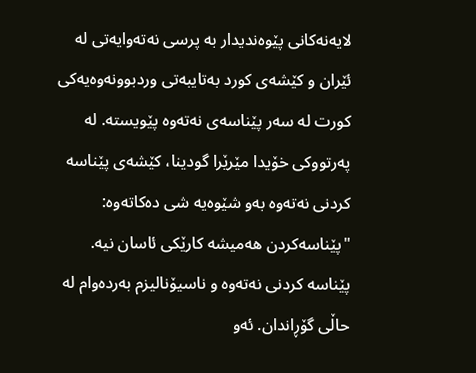لایه‌‌نه‌‌كانی پێوه‌‌ندیدار به‌‌ پرسی نه‌‌ته‌‌وایه‌‌تی له‌‌ ئێران و كێشه‌‌ی كورد به‌‌تایبه‌‌تی وردبوونه‌‌وه‌‌یه‌‌كی كورت له‌‌ سه‌‌ر پێناسه‌‌ی نه‌‌ته‌‌وه‌‌ پێویسته‌‌. له‌‌ په‌‌رتووكی خۆیدا مێرێرا گودینا، كێشه‌‌ی پێناسه‌‌ كردنی نه‌‌ته‌‌وه‌‌ به‌‌و شێوه‌‌یه‌‌ شی ده‌‌كاته‌‌وه‌‌:
"پێناسه‌‌كردن هه‌‌میشه‌‌ كارێكی ئاسان نیه‌‌. پێناسه‌‌ كردنی نه‌‌ته‌‌وه‌‌ و ناسیۆنالیزم به‌‌رده‌‌وام له‌‌ حاڵی گۆڕاندان. ئه‌‌و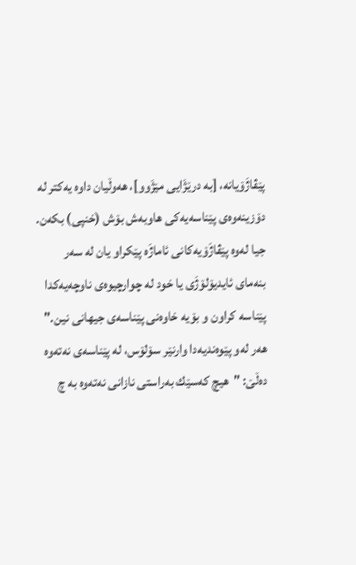پێڤاژَۆیانه‌‌، [به‌‌ درێژَایی مێژَوو]، هه‌‌وڵیان داوه‌‌ یه‌‌كتر له‌‌ دۆزینه‌‌وه‌‌ی پێناسه‌‌یه‌‌كی هاوبه‌‌ش بۆش (خنپی) بكه‌‌ن. جیا له‌‌وه‌‌ پێڤاژَۆیه‌‌كانی ئاماژَه‌‌ پێكراو یان له‌‌ سه‌‌ر بنه‌‌مای ئایدیۆلۆژَی یا خود له‌‌ چوارچیوه‌‌ی ناوچه‌‌یه‌‌كدا پێناسه‌‌ كراون و بۆیه‌‌ خاوه‌‌نی پێناسه‌‌ی جیهانی نین."
هه‌ر له‌‌و پێوه‌‌ندیه‌‌دا وارنێر سۆلۆس، له‌‌ پێناسه‌‌ی نه‌‌ته‌‌وه‌‌ ده‌‌ڵێ: "هیچ كه‌‌سێك به‌‌راستی نازانی نه‌‌ته‌‌وه‌‌ به‌‌ چ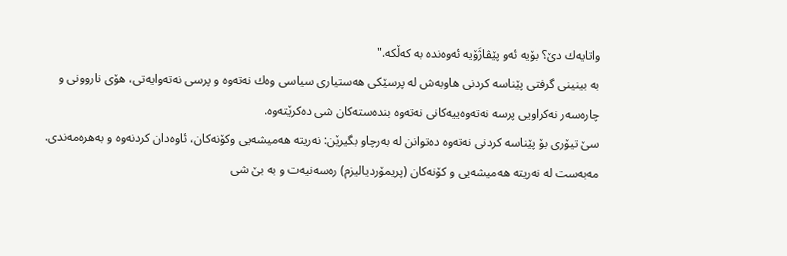واتایه‌‌ك دێ؟ بۆیه‌‌ ئه‌‌و پێڤاژَۆیه‌‌ ئه‌‌وه‌‌نده‌‌ به‌‌ كه‌‌ڵكه‌‌."
به‌‌ بینینی گرفتی پێناسه‌‌ كردنی هاوبه‌‌ش له‌‌ پرسێكی هه‌‌ستیاری سیاسی وه‌‌ك نه‌‌ته‌‌وه‌‌ و پرسی نه‌‌ته‌‌وایه‌‌تی، هۆی ناروونی و چاره‌‌سه‌‌ر نه‌‌كراویی پرسه‌‌ نه‌‌ته‌‌وه‌‌ییه‌‌كانی نه‌‌ته‌‌وه‌‌ بنده‌‌سته‌‌كان شی ده‌‌كرێته‌‌وه‌‌.
سێ تیۆری بۆ پێناسه‌‌ كردنی نه‌‌ته‌‌وه‌‌ ده‌‌توانن له‌‌ به‌‌رچاو بگیرێن: نه‌‌ریته‌‌ هه‌‌میشه‌‌یی وكۆنه‌‌كان، ئاوه‌‌دان كردنه‌‌وه‌‌ و به‌هره‌‌مه‌‌ندی.
مه‌‌به‌‌ست له‌‌ نه‌‌ریته‌‌ هه‌‌میشه‌‌یی و كۆنه‌‌كان (پریمۆردیالیزم) ره‌‌سه‌‌نیه‌‌ت و به‌‌ بێ شی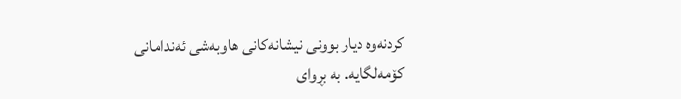كردنه‌‌وه‌‌ دیار بوونی نیشانه‌‌كانی هاوبه‌‌شی ئه‌‌ندامانی كۆمه‌‌لگایه‌‌. به‌‌ بڕوای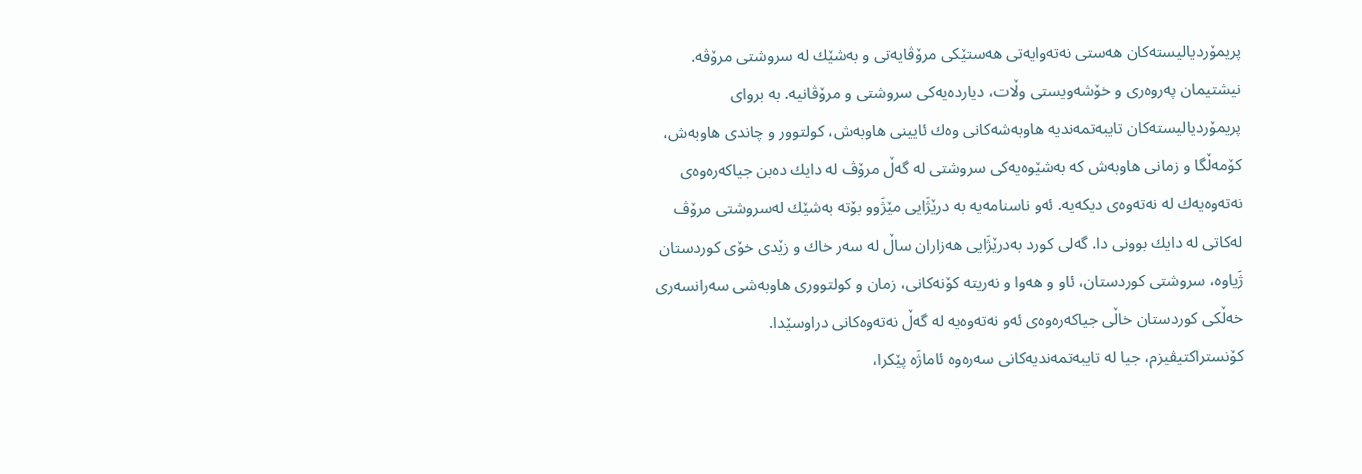پریمۆردیالیسته‌‌كان هه‌‌ستی نه‌‌ته‌‌وایه‌‌تی هه‌‌ستێكی مرۆڤایه‌‌تی و به‌‌شێك له‌‌ سروشتی مرۆڤه‌‌. نیشتیمان په‌‌روه‌‌ری و خۆشه‌‌ویستی وڵات، دیارده‌‌یه‌‌كی سروشتی و مرۆڤانیه‌‌. به‌‌ بروای پریمۆردیالیسته‌‌كان تایبه‌‌تمه‌‌ندیه‌‌ هاوبه‌‌شه‌‌كانی وه‌‌ك ئایینی هاوبه‌‌ش، كولتوور و چاندی هاوبه‌‌ش، كۆمه‌‌ڵگا و زمانی هاوبه‌‌ش كه‌‌ به‌‌شێوه‌‌یه‌‌كی سروشتی له‌‌ گه‌‌ڵ مرۆڤ له‌‌ دایك ده‌‌بن جیاكه‌‌ره‌‌وه‌‌ی نه‌‌ته‌‌وه‌‌یه‌‌ك له‌‌ نه‌‌ته‌‌وه‌‌ی دیكه‌‌یه‌‌. ئه‌‌و ناسنامه‌‌یه‌‌ به‌‌ درێژَایی مێژَوو بۆته‌‌ به‌‌شێك له‌‌سروشتی مرۆڤ له‌‌كاتی له‌‌ دایك بوونی دا. گه‌‌لی كورد به‌‌درێژَایی هه‌‌زاران ساڵ له‌‌ سه‌‌ر خاك و زێدی خۆی كوردستان ژَیاوه‌‌، سروشتی كوردستان، ئاو و هه‌‌وا و نه‌‌ریته‌‌ كۆنه‌‌كانی، زمان و كولتووری هاوبه‌‌شی سه‌‌رانسه‌‌ری خه‌‌ڵكی كوردستان خاڵی جیاكه‌‌ره‌‌وه‌‌ی ئه‌‌و نه‌‌ته‌‌وه‌‌یه‌‌ له‌‌ گه‌‌ڵ نه‌‌ته‌‌وه‌‌كانی دراوسێدا.
كۆنستراكتیڤیزم، جیا له‌‌ تایبه‌‌تمه‌‌ندیه‌‌كانی سه‌‌ره‌‌وه‌‌ ئاماژَه‌‌ پێكرا،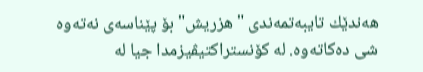هه‌‌ندێك تایبه‌‌تمه‌‌ندی "هزریش" بۆ پێناسه‌‌ی نه‌‌ته‌‌وه‌‌‌ شی ده‌‌كاته‌‌وه‌‌. له‌‌ كۆنستراكتیڤیزمدا جیا له‌‌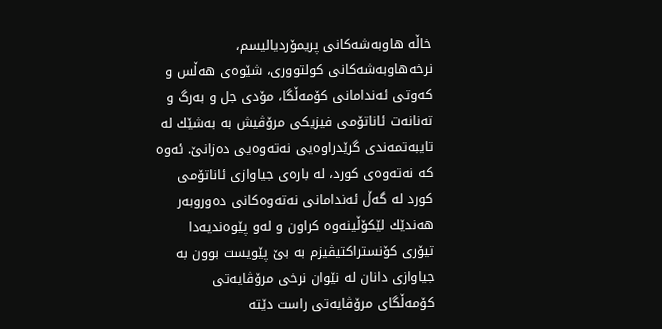خاڵه‌‌ هاوبه‌‌شه‌‌كانی پریمۆردیالیسم، نرخه‌هاوبه‌‌شه‌‌كانی كولتووری، شێوه‌‌ی هه‌‌ڵس و كه‌‌وتی ئه‌‌ندامانی كۆمه‌‌ڵگا، مۆدی جل و به‌‌رگ و ته‌‌نانه‌‌ت ئاناتۆمی فیزیكی مرۆڤیش به‌‌ به‌‌شێك له‌‌ تایبه‌‌تمه‌‌ندی گرێدراوه‌‌یی نه‌‌ته‌‌وه‌‌یی ده‌‌زانێ. ئه‌‌وه‌‌ كه‌‌ نه‌‌ته‌‌وه‌‌ی كورد، له‌‌ باره‌‌ی جیاوازی ئاناتۆمی كورد له‌‌ گه‌‌ڵ ئه‌‌ندامانی نه‌‌ته‌‌وه‌‌كانی ده‌‌وروبه‌‌ر هه‌‌ندێك لێكۆڵینه‌‌وه‌‌ كراون و له‌‌و پێوه‌‌ندیه‌‌دا تیۆری كۆنستراكتیڤیزم به‌‌ بێ پێویست بوون به‌‌ جیاوازی دانان له‌‌ نێوان نرخی مرۆڤایه‌‌تی كۆمه‌‌ڵگای مرۆڤایه‌‌تی راست دێته‌‌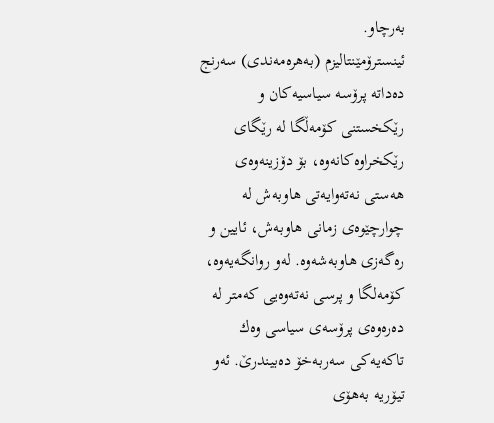به‌‌رچاو.
ئینسترۆمێنتالیزم (به‌هره‌‌مه‌‌ندی) سه‌‌رنج ده‌‌داته‌‌ پرۆسه‌‌ سیاسیه‌‌كان و رێكخستنی كۆمه‌‌ڵگا له‌‌ رێگای رێكخراوه‌‌كانه‌‌وه‌‌، بۆ دۆزینه‌‌وه‌‌ی هه‌‌ستی نه‌‌ته‌‌وایه‌‌تی هاوبه‌‌ش له‌‌ چوارچێوه‌‌ی زمانی هاوبه‌‌ش، ئایین و ره‌‌گه‌‌زی هاوبه‌‌شه‌‌وه‌‌. له‌‌و روانگه‌‌یه‌‌وه‌‌، كۆمه‌‌لگا و پرسی نه‌‌ته‌‌وه‌‌یی كه‌‌متر له‌‌ ده‌‌ره‌‌وه‌‌ی پرۆسه‌‌ی سیاسی وه‌‌ك تاكه‌‌یه‌‌كی سه‌‌ربه‌‌خۆ ده‌‌بیندرێ. ئه‌‌و تیۆریه‌‌ به‌هۆی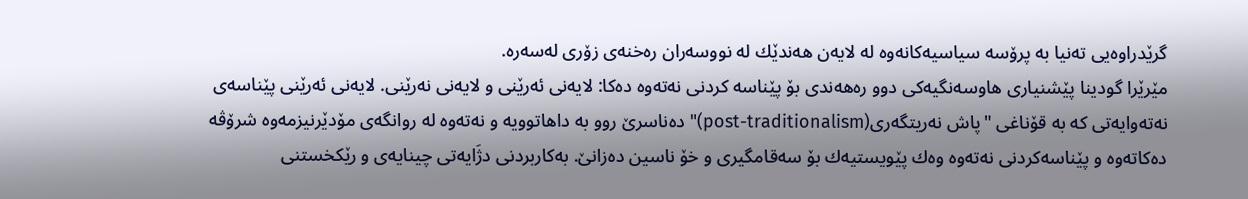گرێدراوه‌‌یی ته‌‌نیا به‌‌ پرۆسه‌‌ سیاسیه‌‌كانه‌‌وه‌‌ له‌‌ لایه‌‌ن هه‌‌ندێك له‌‌ نووسه‌‌ران ره‌‌خنه‌‌ی زۆری له‌‌سه‌‌ره‌‌.
مێرێرا گودینا پێشنیاری هاوسه‌‌نگیه‌‌كی دوو ره‌هه‌‌ندی بۆ پێناسه‌‌ كردنی نه‌‌ته‌‌وه‌‌ ده‌‌كا: لایه‌‌نی ئه‌‌رێنی و لایه‌‌نی نه‌‌رێنی. لایه‌‌نی ئه‌‌رێنی پێناسه‌‌ی نه‌‌ته‌‌وایه‌‌تی كه‌‌ به‌‌ قۆناغی "پاش نه‌‌ریتگه‌‌ری(post-traditionalism)" ده‌‌ناسرێ‌ روو به‌‌ داهاتوویه‌‌ و نه‌‌ته‌‌وه‌‌ له‌‌ روانگه‌‌ی مۆدێرنیزمه‌‌وه‌‌ شرۆڤه‌‌ ده‌‌كاته‌‌وه‌‌ و پێناسه‌‌كردنی نه‌‌ته‌‌وه‌‌ وه‌‌ك پێویستیه‌‌ك بۆ سه‌‌قامگیری و خۆ ناسین ده‌‌زانێ. به‌‌كاربردنی دژَایه‌‌تی چینایه‌‌ی و رێكخستنی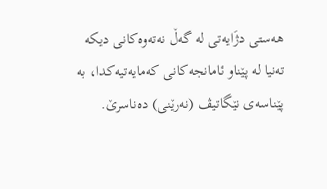هه‌‌ستی دژَایه‌‌تی له‌‌ گه‌‌ڵ نه‌‌ته‌‌وه‌‌كانی دیكه‌‌ ته‌‌نیا له‌‌ پێناو ئامانجه‌‌كانی كه‌‌مایه‌‌تیه‌‌كدا، به‌‌ پێناسه‌‌ی نێگاتیڤ (نه‌‌رێنی) ده‌‌ناسرێ.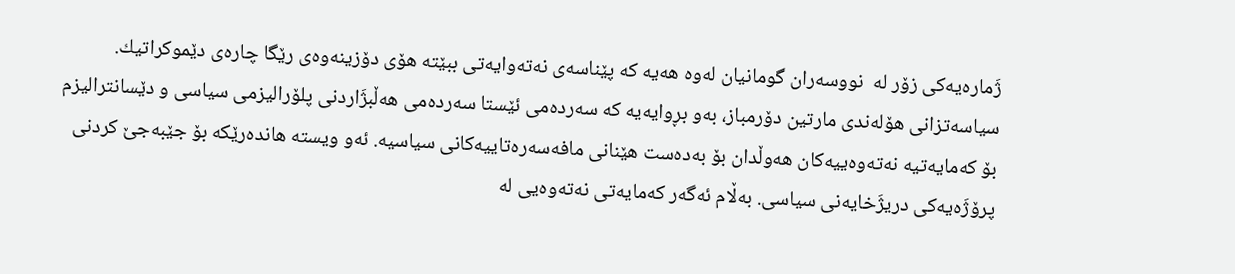ژَماره‌‌یه‌‌كی زۆر له‌‌ ‌ نووسه‌‌ران گومانیان له‌‌وه‌‌ هه‌‌یه‌‌ كه‌‌ پێناسه‌‌ی نه‌‌ته‌‌وایه‌‌تی ببێته‌‌ هۆی دۆزینه‌‌وه‌‌ی رێگا چاره‌‌ی دێموكراتیك. سیاسه‌‌تزانی هۆله‌‌ندی مارتین دۆرمباز، به‌‌و بڕوایه‌‌یه‌‌ كه‌‌ سه‌‌رده‌‌می ئێستا سه‌‌رده‌‌می هه‌‌ڵبژَاردنی پلۆرالیزمی سیاسی و دێسانترالیزم بۆ كه‌‌مایه‌‌تیه‌‌ نه‌‌ته‌‌وه‌‌ییه‌‌كان هه‌‌وڵدان بۆ به‌‌ده‌‌ست هێنانی مافه‌‌سه‌‌ره‌‌تاییه‌‌كانی سیاسیه‌‌. ئه‌‌و ویسته‌‌ هانده‌‌رێكه‌‌ بۆ جێبه‌‌جێ كردنی پرۆژَه‌‌یه‌‌كی دریژَخایه‌‌نی سیاسی. به‌ڵام ئه‌‌گه‌‌ر كه‌‌مایه‌‌تی نه‌‌ته‌‌وه‌‌یی له‌‌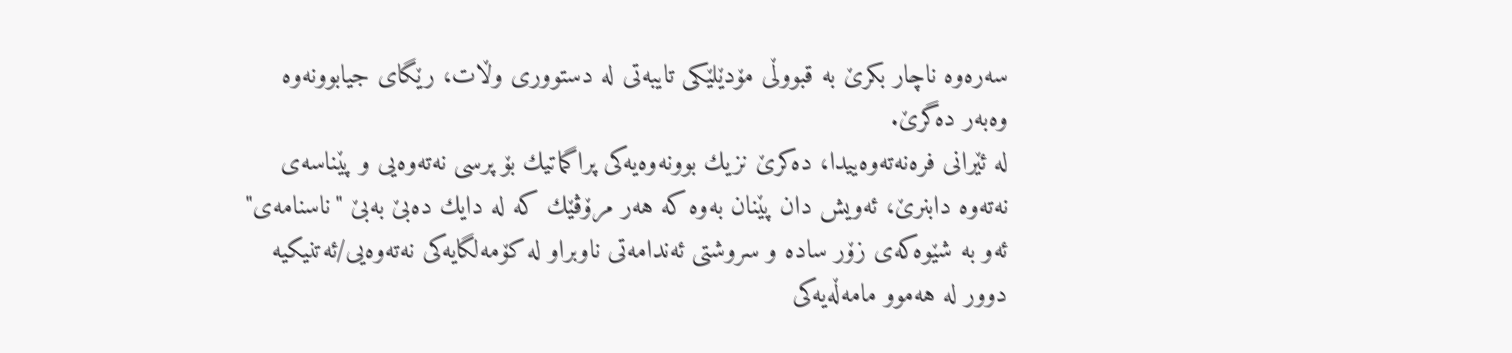سه‌‌ره‌‌وه‌‌ ناچار بكرێ به‌‌ قبووڵی مۆدێلێكی تایبه‌‌تی له‌‌ دستووری وڵات، رێگای جیابوونه‌‌وه‌‌ وه‌‌به‌‌ر ده‌‌گرێ.
له‌‌ ئێرانی فره‌‌نه‌‌ته‌‌وه‌‌ییدا، ده‌‌كرێ نزیك بوونه‌‌وه‌‌یه‌‌كی پراگماتیك بۆ پرسی نه‌‌ته‌‌وه‌‌یی و پێناسه‌‌ی نه‌‌ته‌‌وه‌‌ دابنرێ، ئه‌‌ویش دان پێنان به‌‌وه‌‌ كه‌‌ هه‌‌ر مرۆڤێك كه‌‌ له‌‌ دایك ده‌‌بێ به‌‌بێ "ناسنامه‌‌ی" ئه‌‌و به‌‌ شێوه‌‌كه‌‌ی زۆر ساده‌‌ و سروشتی ئه‌‌ندامه‌‌تی ناوبراو له‌‌ كۆمه‌‌لگایه‌‌كی نه‌‌ته‌‌وه‌‌یی/ئه‌‌تنیكیه‌‌ دوور له‌‌ هه‌‌موو مامه‌‌ڵه‌‌یه‌‌كی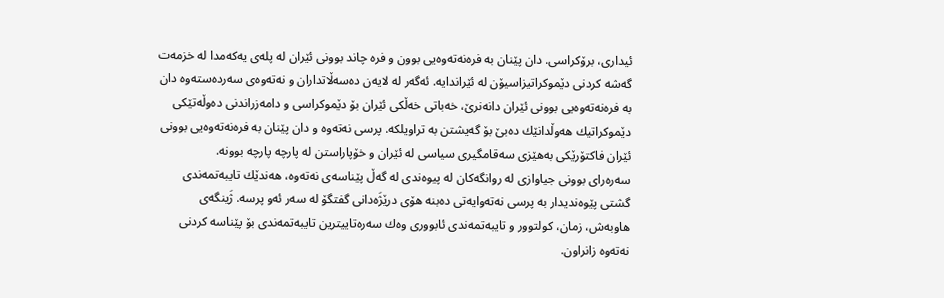ئیداری، برۆكراسی. دان پێنان به‌‌ فره‌‌نه‌‌ته‌‌وه‌‌یی بوون و فره‌‌ چاند بوونی ئێران له‌‌ پله‌‌ی یه‌‌كه‌‌مدا له‌‌ خزمه‌‌ت گه‌‌شه‌‌ كردنی دێموكراتیزاسیۆن له‌‌ ئێراندایه‌‌. ئه‌‌گه‌‌ر له‌‌ لایه‌‌ن ده‌‌سه‌ڵاتداران و نه‌‌ته‌‌وه‌‌ی سه‌‌رده‌‌سته‌‌وه‌‌ دان به‌‌ فره‌‌نه‌‌ته‌‌وه‌‌یی بوونی ئێران دانه‌‌نرێ، خه‌‌باتی خه‌‌ڵكی ئێران بۆ دێموكراسی و دامه‌‌زراندنی ده‌‌وڵه‌‌تێكی دێموكراتیك هه‌‌وڵدانێك ده‌‌بێ‌ بۆ گه‌‌یشتن به‌‌ تراویلكه‌‌. پرسی نه‌‌ته‌‌وه‌‌ و دان پێنان به‌‌ فره‌‌نه‌‌ته‌‌وه‌‌یی بوونی ئێران فاكتۆرێكی به‌هێزی‌‌ سه‌‌قامگیری سیاسی له‌‌ ئێران و خۆپاراستن له‌‌ پارچه‌‌ پارچه‌‌ بوونه‌‌.
سه‌‌ره‌‌رای بوونی جیاوازی له‌‌ روانگه‌‌كان له‌‌ پیوه‌‌ندی له‌‌ گه‌‌ڵ پێناسه‌‌ی نه‌‌ته‌‌وه‌‌، هه‌‌ندێك تایبه‌‌تمه‌‌ندی گشتی پێوه‌‌ندیدار به‌‌ پرسی نه‌‌ته‌‌وایه‌‌تی ده‌‌بنه‌‌ هۆی درێژَه‌‌دانی گفتگۆ له‌‌ سه‌‌ر ئه‌‌و پرسه‌‌. ژَینگه‌‌ی هاوبه‌‌ش، زمان، كولتوور و تایبه‌‌تمه‌‌ندی ئابووری وه‌‌ك سه‌‌ره‌‌تاییترین تایبه‌‌تمه‌‌ندی بۆ پێناسه‌‌ كردنی نه‌‌ته‌‌وه‌‌ زانراون.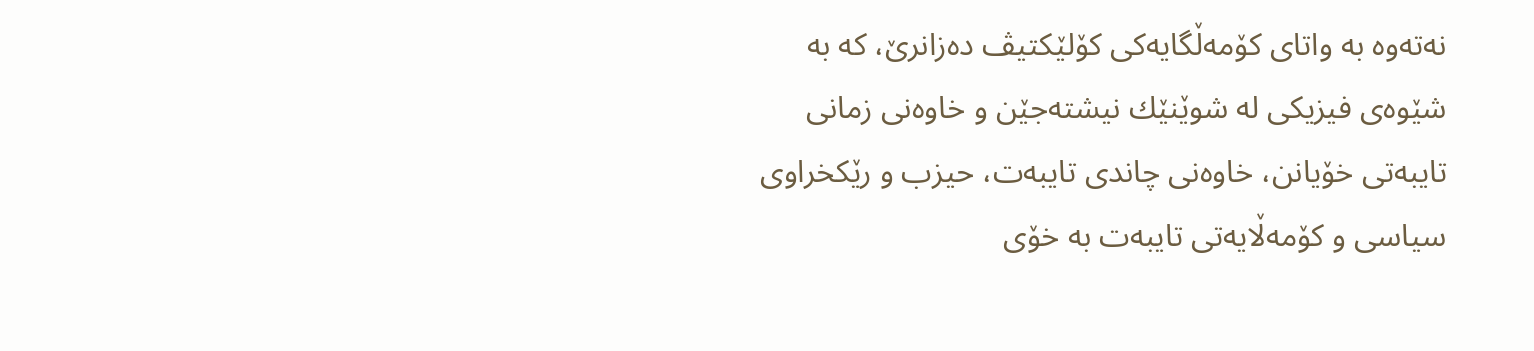نه‌‌ته‌‌وه‌‌ به‌‌ واتای كۆمه‌‌ڵگایه‌‌كی كۆلێكتیڤ ده‌‌زانرێ، كه‌‌ به‌‌ شێوه‌‌ی فیزیكی له‌‌ شوێنێك نیشته‌‌جێن و خاوه‌‌نی زمانی تایبه‌‌تی خۆیانن، خاوه‌‌نی چاندی تایبه‌‌ت، حیزب و رێكخراوی سیاسی و كۆمه‌ڵایه‌‌تی تایبه‌‌ت به‌‌ خۆی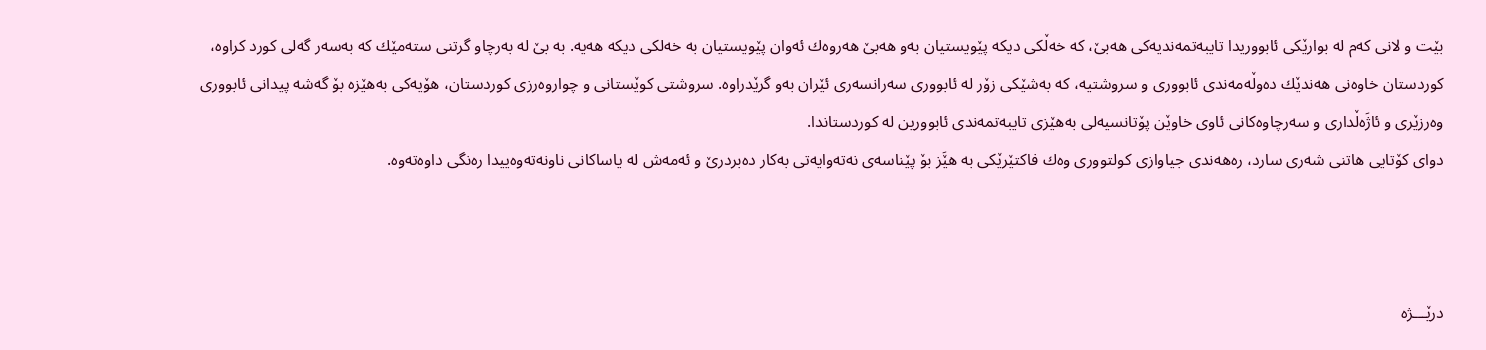بێت و لانی كه‌‌م له‌‌ بوارێكی ئابووریدا تایبه‌‌تمه‌‌ندیه‌‌كی هه‌‌بێ، كه‌‌ خه‌‌ڵكی دیكه‌‌ پێویستیان به‌‌و هه‌‌بێ هه‌‌روه‌‌ك ئه‌‌وان پێویستیان به‌‌ خه‌‌لكی دیكه‌‌ هه‌‌یه‌‌. به‌‌ بێ له‌‌ به‌‌رچاو گرتنی سته‌‌مێك كه‌‌ به‌‌سه‌‌ر گه‌‌لی كورد كراوه‌‌، كوردستان خاوه‌‌نی هه‌‌ندێك ده‌‌وڵه‌‌مه‌‌ندی ئابووری و سروشتیه‌‌، كه‌‌ به‌‌شێكی زۆر له‌‌ ئابووری سه‌‌رانسه‌‌ری ئێران به‌‌و گرێدراوه‌‌. سروشتی كوێستانی و چواروه‌‌رزی كوردستان، هۆیه‌‌كی به‌هێزه‌‌ بۆ گه‌‌شه‌‌ پیدانی ئابووری وه‌‌رزێری و ئاژَه‌‌ڵداری و سه‌‌رچاوه‌‌كانی ئاوی خاوێن پۆتانسیه‌‌لی به‌هێزی تایبه‌‌تمه‌‌ندی ئابوورین له‌‌ كوردستاندا.
دوای كۆتایی هاتنی شه‌‌ری سارد، ره‌هه‌‌ندی جیاوازی كولتووری وه‌‌ك فاكتێرێكی به‌ هێَز بۆ پێناسه‌‌ی نه‌‌ته‌‌وایه‌‌تی به‌‌كار ده‌‌بردرێ و ئه‌‌مه‌‌ش له‌‌ یاساكانی ناونه‌‌ته‌‌وه‌‌ییدا ره‌‌نگی داوه‌‌ته‌‌وه‌‌.



درێـــژه‌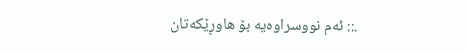.:: ئه‌م نووسراوه‌یه بۆ هاوڕێکه‌تان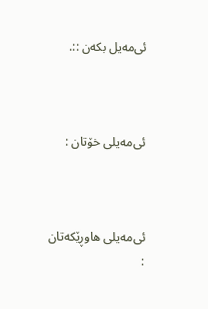ئی‌مه‌یل بکه‌ن ::.



ئی‌مه‌یلی خۆتان :



ئی‌مه‌یلی هاوڕێکه‌تان :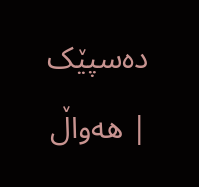ده‌سپێک  | هه‌واڵ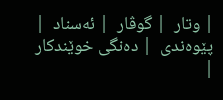| وتار  | گوڤار  | ئه‌سناد  | پێوه‌ندی  | ده‌نگی‌ خوێندكار |